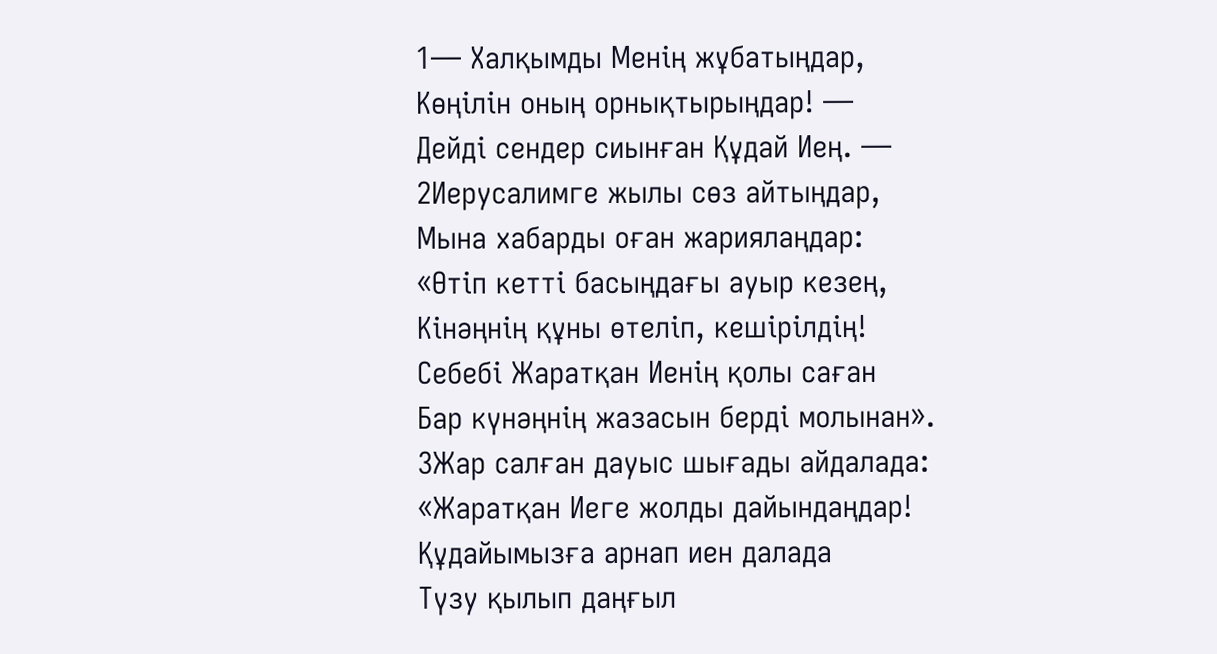1— Халқымды Менің жұбатыңдар,
Көңілін оның орнықтырыңдар! —
Дейді сендер сиынған Құдай Иең. —
2Иерусалимге жылы сөз айтыңдар,
Мына хабарды оған жариялаңдар:
«Өтіп кетті басыңдағы ауыр кезең,
Кінәңнің құны өтеліп, кешірілдің!
Себебі Жаратқан Иенің қолы саған
Бар күнәңнің жазасын берді молынан».
3Жар салған дауыс шығады айдалада:
«Жаратқан Иеге жолды дайындаңдар!
Құдайымызға арнап иен далада
Түзу қылып даңғыл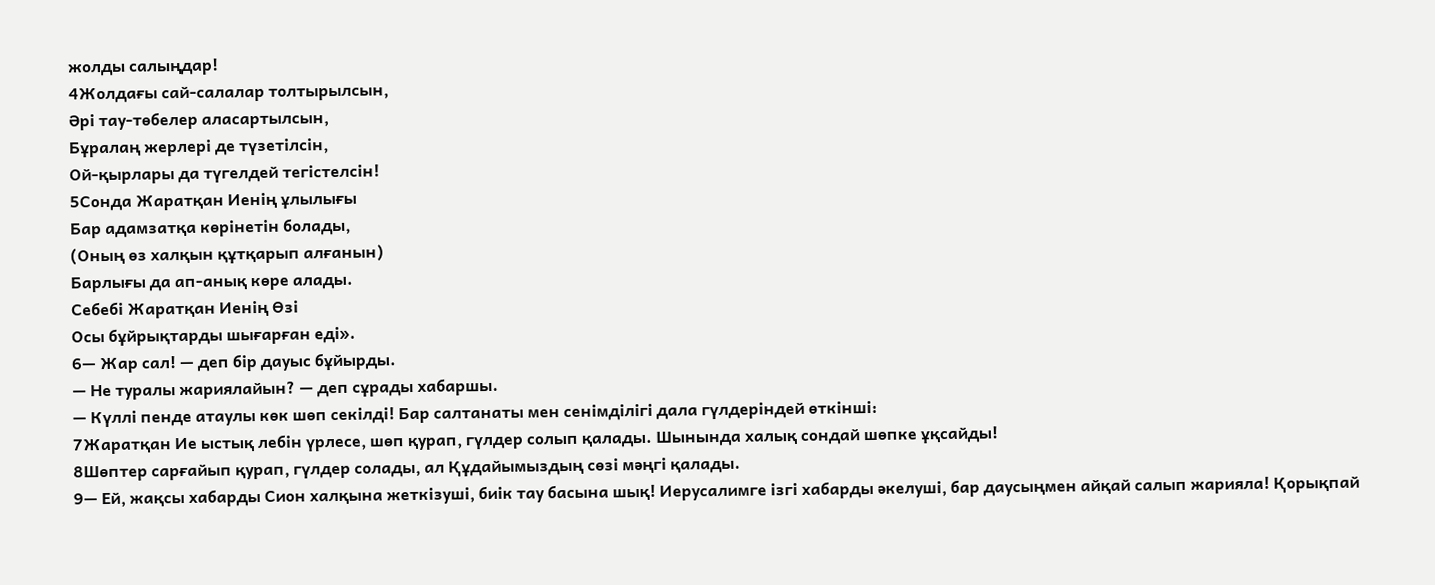жолды салыңдар!
4Жолдағы сай-салалар толтырылсын,
Әрі тау-төбелер аласартылсын,
Бұралаң жерлері де түзетілсін,
Ой-қырлары да түгелдей тегістелсін!
5Сонда Жаратқан Иенің ұлылығы
Бар адамзатқа көрінетін болады,
(Оның өз халқын құтқарып алғанын)
Барлығы да ап-анық көре алады.
Себебі Жаратқан Иенің Өзі
Осы бұйрықтарды шығарған еді».
6— Жар сал! — деп бір дауыс бұйырды.
— Не туралы жариялайын? — деп сұрады хабаршы.
— Күллі пенде атаулы көк шөп секілді! Бар салтанаты мен сенімділігі дала гүлдеріндей өткінші:
7Жаратқан Ие ыстық лебін үрлесе, шөп қурап, гүлдер солып қалады. Шынында халық сондай шөпке ұқсайды!
8Шөптер сарғайып қурап, гүлдер солады, ал Құдайымыздың сөзі мәңгі қалады.
9— Ей, жақсы хабарды Сион халқына жеткізуші, биік тау басына шық! Иерусалимге ізгі хабарды әкелуші, бар даусыңмен айқай салып жарияла! Қорықпай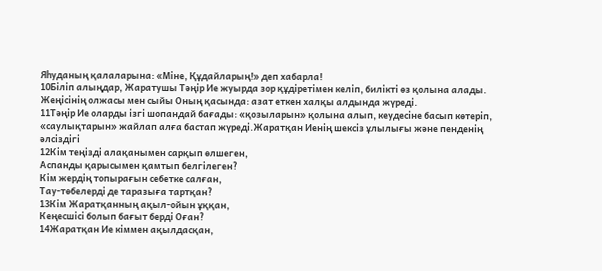Яһуданың қалаларына: «Міне, Құдайларың!» деп хабарла!
10Біліп алыңдар, Жаратушы Тәңір Ие жуырда зор құдіретімен келіп, билікті өз қолына алады. Жеңісінің олжасы мен сыйы Оның қасында: азат еткен халқы алдында жүреді.
11Тәңір Ие оларды ізгі шопандай бағады: «қозыларын» қолына алып, кеудесіне басып көтеріп, «саулықтарын» жайлап алға бастап жүреді.Жаратқан Иенің шексіз ұлылығы және пенденің әлсіздігі
12Кім теңізді алақанымен сарқып өлшеген,
Аспанды қарысымен қамтып белгілеген?
Кім жердің топырағын себетке салған,
Тау-төбелерді де таразыға тартқан?
13Кім Жаратқанның ақыл-ойын ұққан,
Кеңесшісі болып бағыт берді Оған?
14Жаратқан Ие кіммен ақылдасқан,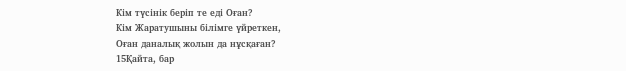Кім түсінік беріп те еді Оған?
Кім Жаратушыны білімге үйреткен,
Оған даналық жолын да нұсқаған?
15Қайта, бар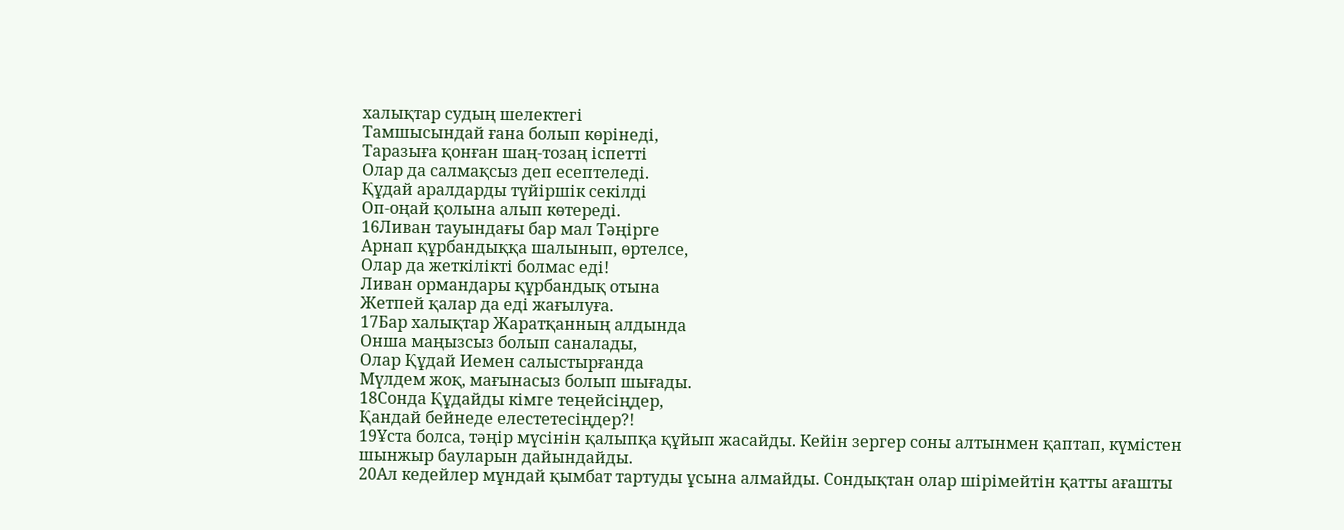халықтар судың шелектегі
Тамшысындай ғана болып көрінеді,
Таразыға қонған шаң-тозаң іспетті
Олар да салмақсыз деп есептеледі.
Құдай аралдарды түйіршік секілді
Оп-оңай қолына алып көтереді.
16Ливан тауындағы бар мал Тәңірге
Арнап құрбандыққа шалынып, өртелсе,
Олар да жеткілікті болмас еді!
Ливан ормандары құрбандық отына
Жетпей қалар да еді жағылуға.
17Бар халықтар Жаратқанның алдында
Онша маңызсыз болып саналады,
Олар Құдай Иемен салыстырғанда
Мүлдем жоқ, мағынасыз болып шығады.
18Сонда Құдайды кімге теңейсіңдер,
Қандай бейнеде елестетесіңдер?!
19Ұста болса, тәңір мүсінін қалыпқа құйып жасайды. Кейін зергер соны алтынмен қаптап, күмістен шынжыр бауларын дайындайды.
20Ал кедейлер мұндай қымбат тартуды ұсына алмайды. Сондықтан олар шірімейтін қатты ағашты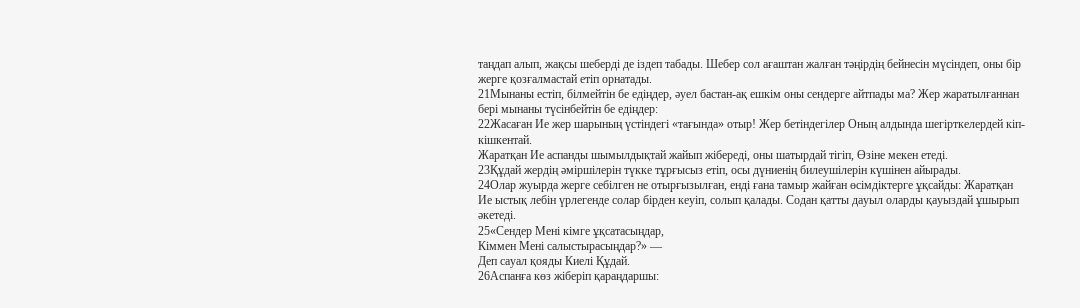таңдап алып, жақсы шеберді де іздеп табады. Шебер сол ағаштан жалған тәңірдің бейнесін мүсіндеп, оны бір жерге қозғалмастай етіп орнатады.
21Мынаны естіп, білмейтін бе едіңдер, әуел бастан-ақ ешкім оны сендерге айтпады ма? Жер жаратылғаннан бері мынаны түсінбейтін бе едіңдер:
22Жасаған Ие жер шарының үстіндегі «тағында» отыр! Жер бетіндегілер Оның алдында шегірткелердей кіп-кішкентай.
Жаратқан Ие аспанды шымылдықтай жайып жібереді, оны шатырдай тігіп, Өзіне мекен етеді.
23Құдай жердің әміршілерін түкке тұрғысыз етіп, осы дүниенің билеушілерін күшінен айырады.
24Олар жуырда жерге себілген не отырғызылған, енді ғана тамыр жайған өсімдіктерге ұқсайды: Жаратқан Ие ыстық лебін үрлегенде солар бірден кеуіп, солып қалады. Содан қатты дауыл оларды қауыздай ұшырып әкетеді.
25«Сендер Мені кімге ұқсатасыңдар,
Кіммен Мені салыстырасыңдар?» —
Деп сауал қояды Киелі Құдай.
26Аспанға көз жіберіп қараңдаршы: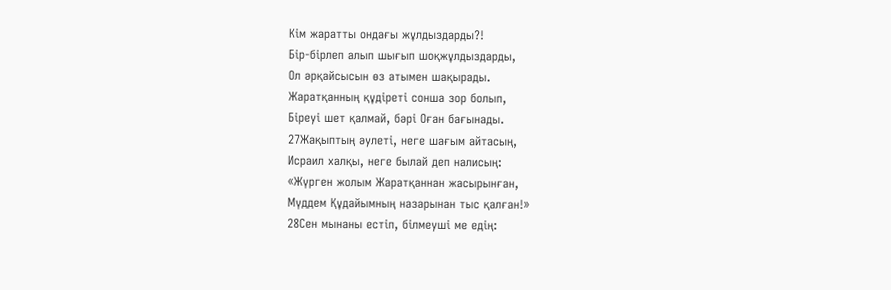Кім жаратты ондағы жұлдыздарды?!
Бір-бірлеп алып шығып шоқжұлдыздарды,
Ол әрқайсысын өз атымен шақырады.
Жаратқанның құдіреті сонша зор болып,
Біреуі шет қалмай, бәрі Оған бағынады.
27Жақыптың әулеті, неге шағым айтасың,
Исраил халқы, неге былай деп налисың:
«Жүрген жолым Жаратқаннан жасырынған,
Мүддем Құдайымның назарынан тыс қалған!»
28Сен мынаны естіп, білмеуші ме едің: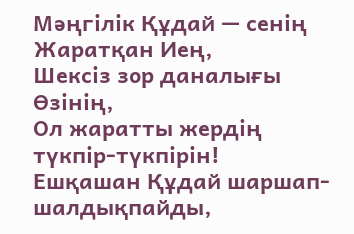Мәңгілік Құдай — сенің Жаратқан Иең,
Шексіз зор даналығы Өзінің,
Ол жаратты жердің түкпір-түкпірін!
Ешқашан Құдай шаршап-шалдықпайды,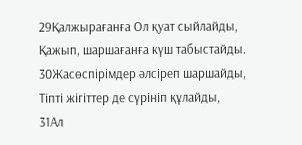29Қалжырағанға Ол қуат сыйлайды,
Қажып, шаршағанға күш табыстайды.
30Жасөспірімдер әлсіреп шаршайды,
Тіпті жігіттер де сүрініп құлайды,
31Ал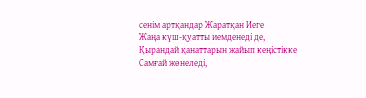сенім артқандар Жаратқан Иеге
Жаңа күш-қуатты иемденеді де,
Қырандай қанаттарын жайып кеңістікке
Самғай жөнеледі,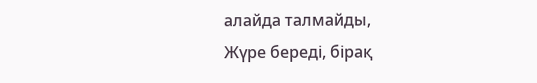алайда талмайды,
Жүре береді, бірақ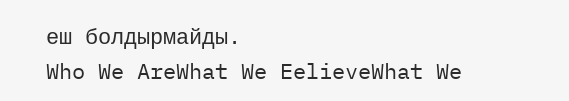еш болдырмайды.
Who We AreWhat We EelieveWhat We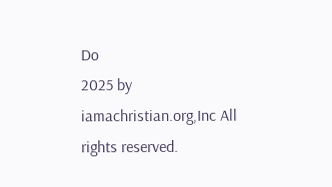Do
2025 by iamachristian.org,Inc All rights reserved.